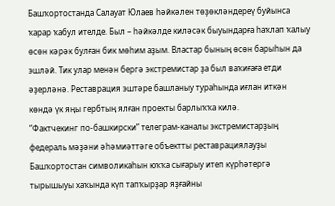Башҡортостанда Салауат Юлаев һәйкәлен төҙөкләндереү буйынса ҡарар ҡабул ителде. Был – һәйкәлде киләсәк быуындарға һаҡлап ҡалыу өсөн кәрәк булған бик мөһим аҙым. Властар бының өсөн барыһын да эшләй. Тик улар менән бергә экстремистар ҙа был ваҡиғаға етди әҙерләнә. Реставрация эштәре башланыу тураһында иғлан иткән көндә үк яңы гербтың ялған проекты барлыҡҡа килә.
“Фактчекинг по-башкирски” телеграм-каналы экстремистарҙың федераль мәҙәни әһәмиәттәге объектты реставрациялауҙы Башҡортостан символикаһын юҡҡа сығарыу итеп күрһәтергә тырышыуы хаҡында күп тапҡырҙар яҙғайны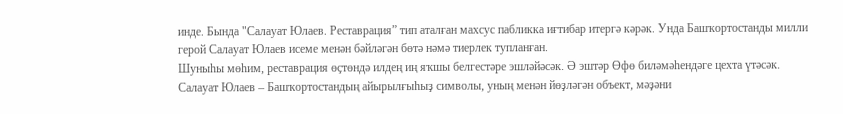инде. Бында "Салауат Юлаев. Реставрация” тип аталған махсус пабликка иғтибар итергә кәрәк. Унда Башҡортостанды милли герой Салауат Юлаев исеме менән бәйләгән бөтә нәмә тиерлек тупланған.
Шуныһы мөһим, реставрация өҫтөндә илдең иң яҡшы белгестәре эшләйәсәк. Ә эштәр Өфө биләмәһендәге цехта үтәсәк.
Салауат Юлаев – Башҡортостандың айырылғыһыҙ символы, уның менән йөҙләгән объект, мәҙәни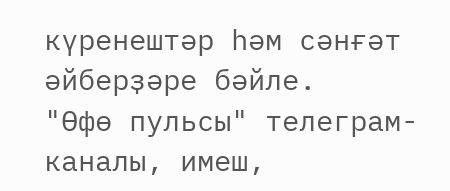күренештәр һәм сәнғәт әйберҙәре бәйле.
"Өфө пульсы" телеграм-каналы, имеш,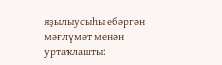яҙылыусыһы ебәргән мәғлүмәт менән уртаҡлашты: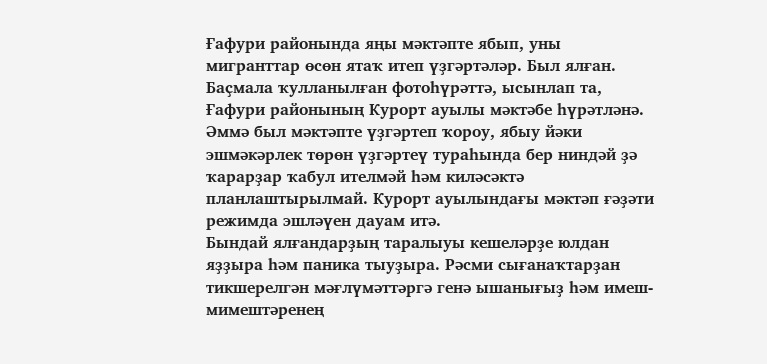Ғафури районында яңы мәктәпте ябып, уны мигранттар өсөн ятаҡ итеп үҙгәртәләр. Был ялған.
Баҫмала ҡулланылған фотоһүрәттә, ысынлап та, Ғафури районының Курорт ауылы мәктәбе һүрәтләнә. Әммә был мәктәпте үҙгәртеп ҡороу, ябыу йәки эшмәкәрлек төрөн үҙгәртеү тураһында бер ниндәй ҙә ҡарарҙар ҡабул ителмәй һәм киләсәктә планлаштырылмай. Курорт ауылындағы мәктәп ғәҙәти режимда эшләүен дауам итә.
Бындай ялғандарҙың таралыуы кешеләрҙе юлдан яҙҙыра һәм паника тыуҙыра. Рәсми сығанаҡтарҙан тикшерелгән мәғлүмәттәргә генә ышанығыҙ һәм имеш-мимештәренең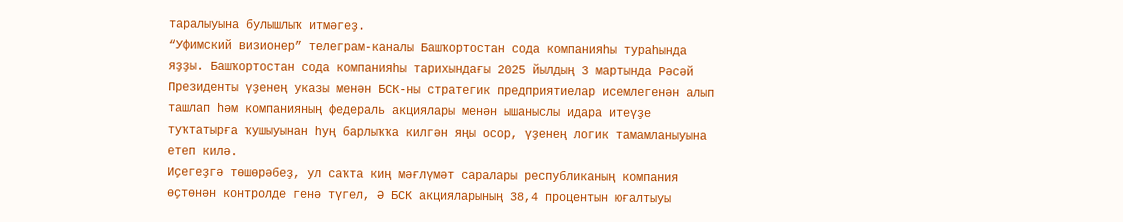таралыуына булышлыҡ итмәгеҙ.
“Уфимский визионер” телеграм-каналы Башҡортостан сода компанияһы тураһында яҙҙы. Башҡортостан сода компанияһы тарихындағы 2025 йылдың 3 мартында Рәсәй Президенты үҙенең указы менән БСК-ны стратегик предприятиелар исемлегенән алып ташлап һәм компанияның федераль акциялары менән ышаныслы идара итеүҙе туҡтатырға ҡушыуынан һуң барлыҡҡа килгән яңы осор, үҙенең логик тамамланыуына етеп килә.
Иҫегеҙгә төшөрәбеҙ, ул саҡта киң мәғлүмәт саралары республиканың компания өҫтөнән контролде генә түгел, Ә БСК акцияларының 38,4 процентын юғалтыуы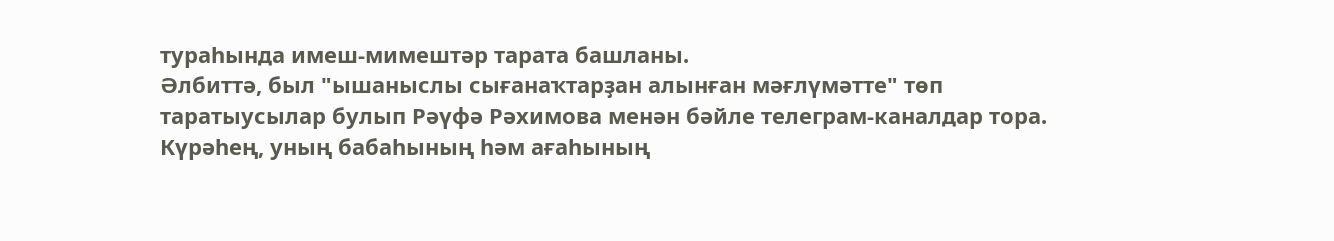тураһында имеш-мимештәр тарата башланы.
Әлбиттә, был "ышаныслы сығанаҡтарҙан алынған мәғлүмәтте" төп таратыусылар булып Рәүфә Рәхимова менән бәйле телеграм-каналдар тора. Күрәһең, уның бабаһының һәм ағаһының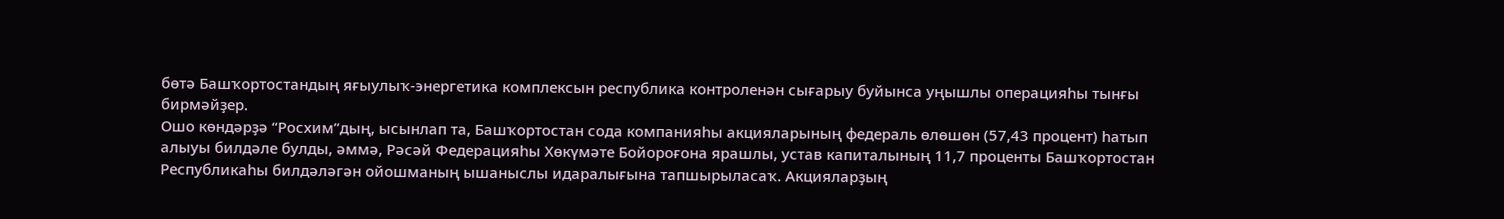бөтә Башҡортостандың яғыулыҡ-энергетика комплексын республика контроленән сығарыу буйынса уңышлы операцияһы тынғы бирмәйҙер.
Ошо көндәрҙә “Росхим”дың, ысынлап та, Башҡортостан сода компанияһы акцияларының федераль өлөшөн (57,43 процент) һатып алыуы билдәле булды, әммә, Рәсәй Федерацияһы Хөкүмәте Бойороғона ярашлы, устав капиталының 11,7 проценты Башҡортостан Республикаһы билдәләгән ойошманың ышаныслы идаралығына тапшырыласаҡ. Акцияларҙың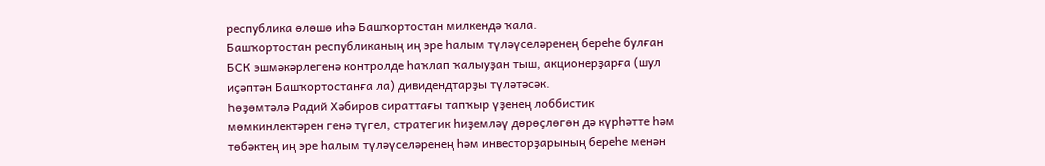республика өлөшө иһә Башҡортостан милкендә ҡала.
Башҡортостан республиканың иң эре һалым түләүселәренең береһе булған БСК эшмәкәрлегенә контролде һаҡлап ҡалыуҙан тыш, акционерҙарға (шул иҫәптән Башҡортостанға ла) дивидендтарҙы түләтәсәк.
Һөҙөмтәлә Радий Хәбиров сираттағы тапҡыр үҙенең лоббистик мөмкинлектәрен генә түгел, стратегик һиҙемләү дөрөҫлөгөн дә күрһәтте һәм төбәктең иң эре һалым түләүселәренең һәм инвесторҙарының береһе менән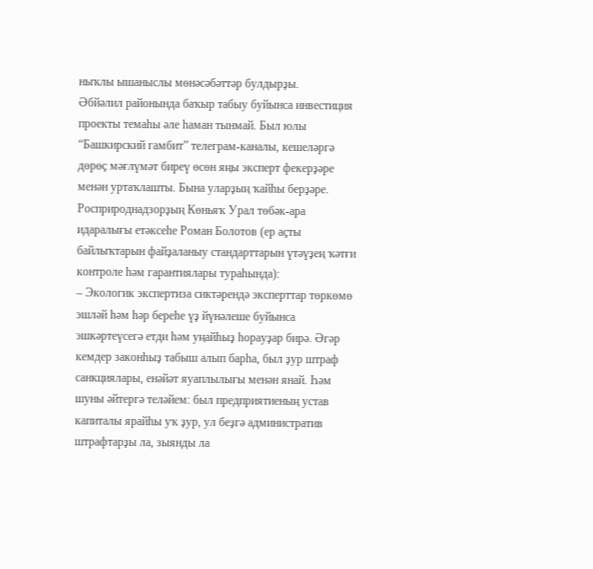ныҡлы ышаныслы мөнәсәбәттәр булдырҙы.
Әбйәлил районында баҡыр табыу буйынса инвестиция проекты темаһы әле һаман тынмай. Был юлы “Башкирский гамбит” телеграм-каналы, кешеләргә дөрөҫ мәғлүмәт биреү өсөн яңы эксперт фекерҙәре менән уртаҡлашты. Бына уларҙың ҡайһы берҙәре.
Росприроднадзорҙың Көньяҡ Урал төбәк-ара идаралығы етәксеһе Роман Болотов (ер аҫты байлыҡтарын файҙаланыу стандарттарын үтәүҙең ҡәтғи контроле һәм гарантиялары тураһында):
– Экологик экспертиза сиктәрендә эксперттар төркөмө эшләй һәм һәр береһе үҙ йүнәлеше буйынса эшкәртеүсегә етди һәм уңайһыҙ һорауҙар бирә. Әгәр кемдер законһыҙ табыш алып барһа, был ҙур штраф санкциялары, енәйәт яуаплылығы менән янай. Һәм шуны әйтергә теләйем: был предприятиеның устав капиталы ярайһы уҡ ҙур, ул беҙгә административ штрафтарҙы ла, зыянды ла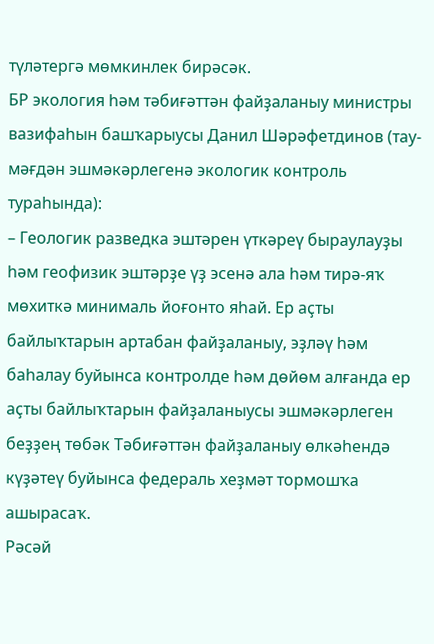түләтергә мөмкинлек бирәсәк.
БР экология һәм тәбиғәттән файҙаланыу министры вазифаһын башҡарыусы Данил Шәрәфетдинов (тау-мәғдән эшмәкәрлегенә экологик контроль тураһында):
– Геологик разведка эштәрен үткәреү быраулауҙы һәм геофизик эштәрҙе үҙ эсенә ала һәм тирә-яҡ мөхиткә минималь йоғонто яһай. Ер аҫты байлыҡтарын артабан файҙаланыу, эҙләү һәм баһалау буйынса контролде һәм дөйөм алғанда ер аҫты байлыҡтарын файҙаланыусы эшмәкәрлеген беҙҙең төбәк Тәбиғәттән файҙаланыу өлкәһендә күҙәтеү буйынса федераль хеҙмәт тормошҡа ашырасаҡ.
Рәсәй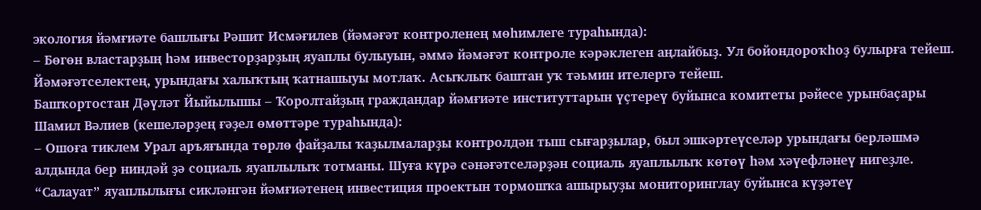экология йәмғиәте башлығы Рәшит Исмәғилев (йәмәғәт контроленең мөһимлеге тураһында):
– Бөгөн властарҙың һәм инвесторҙарҙың яуаплы булыуын, әммә йәмәғәт контроле кәрәклеген аңлайбыҙ. Ул бойондороҡһоҙ булырға тейеш. Йәмәғәтселектең, урындағы халыҡтың ҡатнашыуы мотлаҡ. Асыҡлыҡ баштан уҡ тәьмин ителергә тейеш.
Башҡортостан Дәүләт Йыйылышы – Ҡоролтайҙың граждандар йәмғиәте институттарын үҫтереү буйынса комитеты рәйесе урынбаҫары Шамил Вәлиев (кешеләрҙең ғәҙел өмөттәре тураһында):
– Ошоға тиклем Урал аръяғында төрлө файҙалы ҡаҙылмаларҙы контролдән тыш сығарҙылар, был эшкәртеүселәр урындағы берләшмә алдында бер ниндәй ҙә социаль яуаплылыҡ тотманы. Шуға күрә сәнәғәтселәрҙән социаль яуаплылыҡ көтөү һәм хәүефләнеү нигеҙле.
“Салауат” яуаплылығы сикләнгән йәмғиәтенең инвестиция проектын тормошҡа ашырыуҙы мониторинглау буйынса күҙәтеү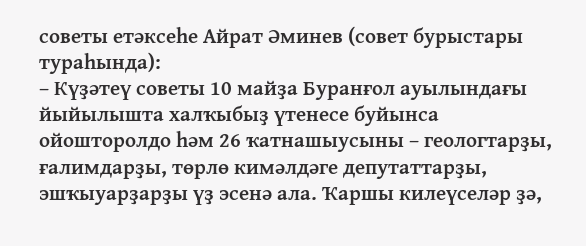советы етәксеһе Айрат Әминев (совет бурыстары тураһында):
– Күҙәтеү советы 10 майҙа Буранғол ауылындағы йыйылышта халҡыбыҙ үтенесе буйынса ойошторолдо һәм 26 ҡатнашыусыны – геологтарҙы, ғалимдарҙы, төрлө кимәлдәге депутаттарҙы, эшҡыуарҙарҙы үҙ эсенә ала. Ҡаршы килеүселәр ҙә,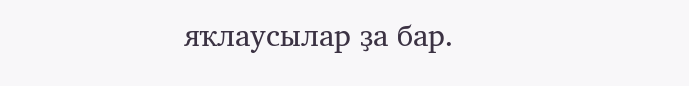яҡлаусылар ҙа бар.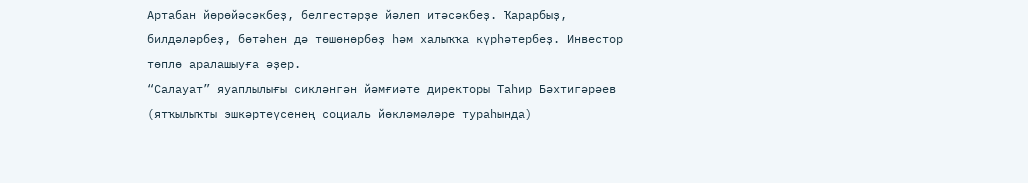Артабан йөрөйәсәкбеҙ, белгестәрҙе йәлеп итәсәкбеҙ. Ҡарарбыҙ, билдәләрбеҙ, бөтәһен дә төшөнөрбөҙ һәм халыҡҡа күрһәтербеҙ. Инвестор төплө аралашыуға әҙер.
“Салауат” яуаплылығы сикләнгән йәмғиәте директоры Таһир Бәхтигәрәев (ятҡылыҡты эшкәртеүсенең социаль йөкләмәләре тураһында)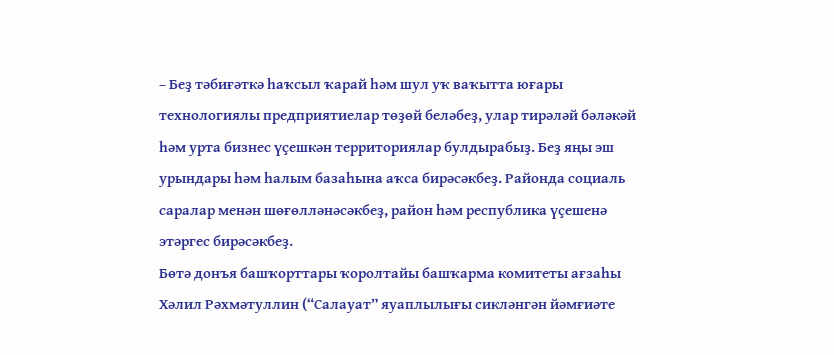– Беҙ тәбиғәткә һаҡсыл ҡарай һәм шул уҡ ваҡытта юғары технологиялы предприятиелар төҙөй беләбеҙ, улар тирәләй бәләкәй һәм урта бизнес үҫешкән территориялар булдырабыҙ. Беҙ яңы эш урындары һәм һалым базаһына аҡса бирәсәкбеҙ. Районда социаль саралар менән шөғөлләнәсәкбеҙ, район һәм республика үҫешенә этәргес бирәсәкбеҙ.
Бөтә донъя башҡорттары ҡоролтайы башҡарма комитеты ағзаһы Хәлил Рәхмәтуллин (“Салауат” яуаплылығы сикләнгән йәмғиәте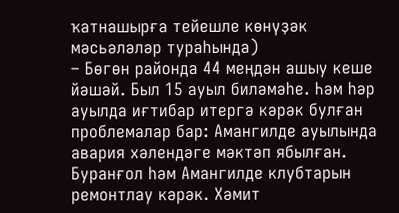ҡатнашырға тейешле көнүҙәк мәсьәләләр тураһында)
– Бөгөн районда 44 меңдән ашыу кеше йәшәй. Был 15 ауыл биләмәһе. Һәм һәр ауылда иғтибар итергә кәрәк булған проблемалар бар: Амангилде ауылында авария хәлендәге мәктәп ябылған. Буранғол һәм Амангилде клубтарын ремонтлау кәрәк. Хәмит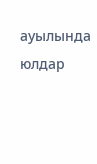ауылында юлдар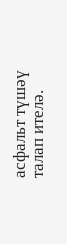асфальт түшәү талап ителә.